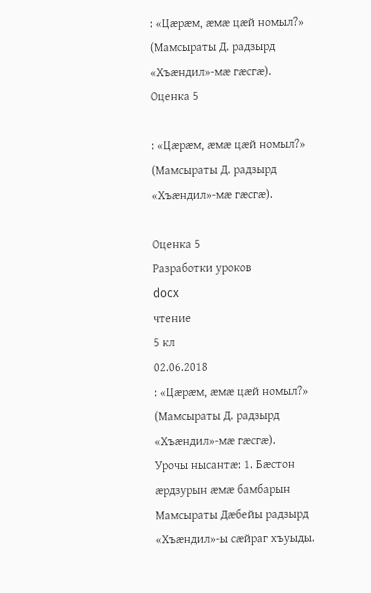: «Цæрæм, æмæ цæй номыл?» (Мамсыраты Д. радзырд «Хъӕндил»-мæ гæсгæ).
Оценка 5

: «Цæрæм, æмæ цæй номыл?» (Мамсыраты Д. радзырд «Хъӕндил»-мæ гæсгæ).

Оценка 5
Разработки уроков
docx
чтение
5 кл
02.06.2018
: «Цæрæм, æмæ цæй номыл?» (Мамсыраты Д. радзырд  «Хъӕндил»-мæ гæсгæ).
Урочы нысантӕ: 1. Бæстон æрдзурын ӕмӕ бамбарын Мамсыраты Дæбейы радзырд «Хъæндил»-ы сӕйраг хъуыды.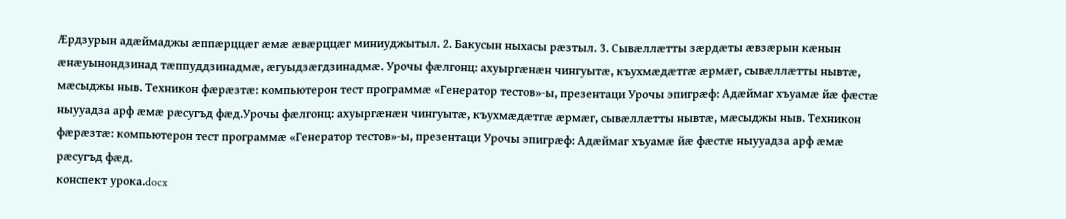Æрдзурын адӕймаджы ӕппӕрццӕг ӕмӕ ӕвӕрццӕг миниуджытыл. 2. Бакусын ныхасы рæзтыл. 3. Сывӕллӕтты зӕрдӕты ӕвзӕрын кӕнын ӕнӕуынондзинад тæппуддзинадмæ, æгуыдзæгдзинадмæ. Урочы фӕлгонц: ахуыргæнæн чингуытӕ, къухмӕдӕтгӕ ӕрмӕг, сывæллæтты нывтæ, мæсыджы ныв. Техникон фæрæзтæ: компьютерон тест программæ «Генератор тестов»-ы, презентаци Урочы эпигрӕф: Адæймаг хъуамæ йæ фæстæ ныууадза арф æмæ рæсугъд фæд.Урочы фӕлгонц: ахуыргæнæн чингуытӕ, къухмӕдӕтгӕ ӕрмӕг, сывæллæтты нывтæ, мæсыджы ныв. Техникон фæрæзтæ: компьютерон тест программæ «Генератор тестов»-ы, презентаци Урочы эпигрӕф: Адæймаг хъуамæ йæ фæстæ ныууадза арф æмæ рæсугъд фæд.
конспект урока.docx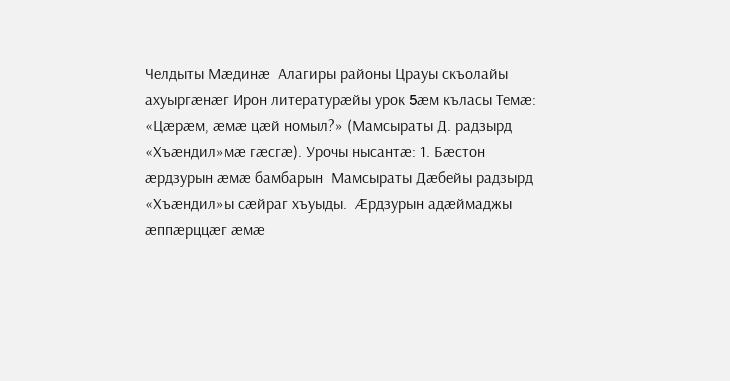Челдыты Мæдинæ  Алагиры районы Црауы скъолайы ахуыргæнæг Ирон литературæйы урок 5æм къласы Темӕ: «Цæрæм, æмæ цæй номыл?» (Мамсыраты Д. радзырд  «Хъӕндил»мæ гæсгæ). Урочы нысантӕ: 1. Бæстон æрдзурын ӕмӕ бамбарын  Мамсыраты Дæбейы радзырд  «Хъæндил»ы сӕйраг хъуыды.  Æрдзурын адӕймаджы ӕппӕрццӕг ӕмӕ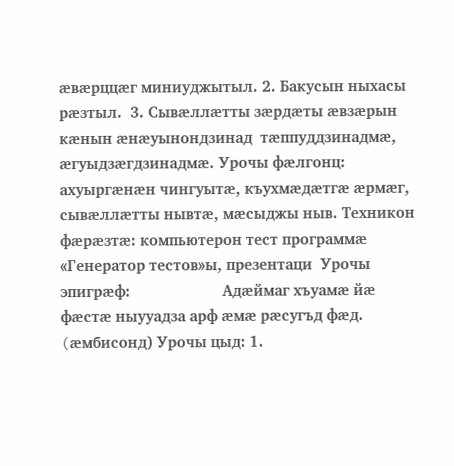ӕвӕрццӕг миниуджытыл. 2. Бакусын ныхасы рæзтыл.  3. Сывӕллӕтты зӕрдӕты ӕвзӕрын кӕнын ӕнӕуынондзинад  тæппуддзинадмæ, æгуыдзæгдзинадмæ. Урочы фӕлгонц: ахуыргæнæн чингуытӕ, къухмӕдӕтгӕ ӕрмӕг,  сывæллæтты нывтæ, мæсыджы ныв. Техникон фæрæзтæ: компьютерон тест программæ «Генератор тестов»ы, презентаци  Урочы эпигрӕф:                       Адæймаг хъуамæ йæ фæстæ ныууадза арф æмæ рæсугъд фæд. (æмбисонд) Урочы цыд: 1.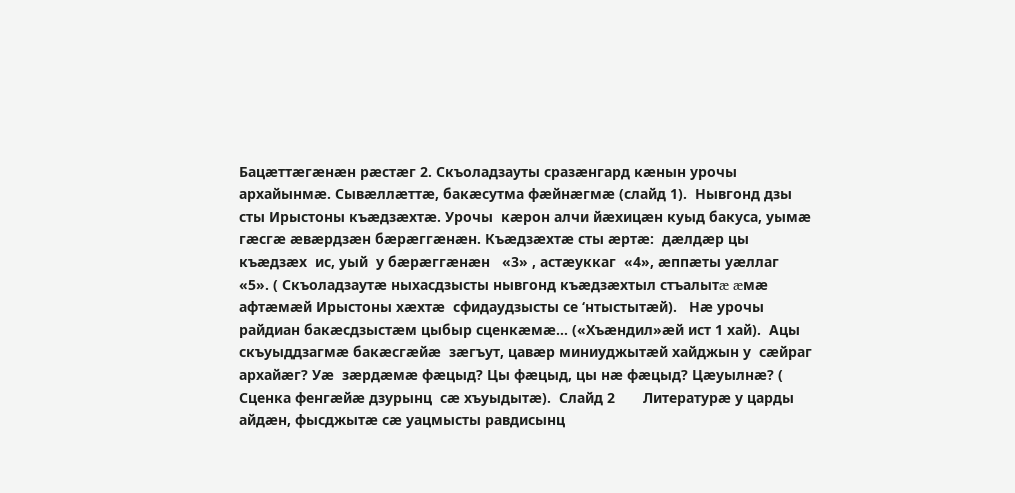Бацӕттӕгӕнӕн рӕстӕг 2. Скъоладзауты сразӕнгард кӕнын урочы архайынмӕ. Сывӕллӕттӕ, бакӕсутма фӕйнӕгмæ (слайд 1).  Нывгонд дзы  сты Ирыстоны къӕдзӕхтӕ. Урочы  кӕрон алчи йӕхицӕн куыд бакуса, уымӕ гӕсгӕ ӕвӕрдзӕн бӕрӕггӕнӕн. Къӕдзӕхтӕ сты ӕртӕ:  дӕлдӕр цы къӕдзӕх  ис, уый  у бӕрӕггӕнӕн   «3» , астӕуккаг  «4», ӕппӕты уӕллаг  «5». ( Скъоладзаутæ ныхасдзысты нывгонд къӕдзӕхтыл стъалытæ æмæ афтæмæй Ирыстоны хæхтæ  сфидаудзысты се ‘нтыстытæй).   Нæ урочы райдиан бакæсдзыстæм цыбыр сценкæмæ… («Хъæндил»æй ист 1 хай).  Ацы скъуыддзагмӕ бакӕсгӕйӕ  зӕгъут, цавӕр миниуджытӕй хайджын у  сӕйраг архайӕг? Уæ  зæрдæмæ фæцыд? Цы фæцыд, цы нæ фæцыд? Цæуылнæ? ( Сценка фенгæйæ дзурынц  сæ хъуыдытæ).  Слайд 2       Литературæ у царды айдæн, фысджытæ сæ уацмысты равдисынц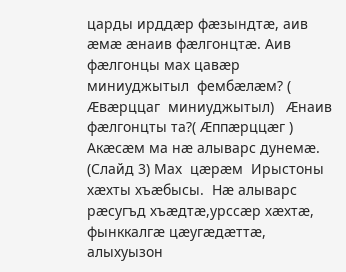царды ирддæр фæзындтæ, аив   æмæ æнаив фæлгонцтæ. Аив фæлгонцы мах цавæр  миниуджытыл  фембæлæм? (  Æвæрццаг  миниуджытыл)   Æнаив фæлгонцты та?( Æппæрццæг )  Акæсæм ма нæ алыварс дунемæ. (Слайд 3) Мах  цæрæм  Ирыстоны хæхты хъæбысы.  Нæ алыварс  рæсугъд хъæдтæ,урссæр хæхтæ, фынккалгæ цæугæдæттæ, алыхуызон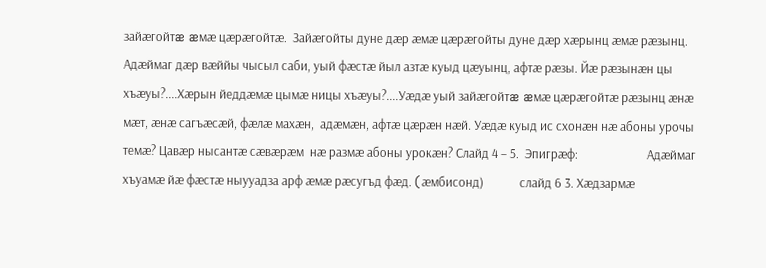зайæгойтæ æмæ цæрæгойтæ.  Зайæгойты дуне дæр æмæ цæрæгойты дуне дæр хæрынц æмæ рæзынц. Адæймаг дæр вæййы чысыл саби, уый фæстæ йыл азтæ куыд цæуынц, афтæ рæзы. Йæ рæзынæн цы хъæуы?....Хæрын йеддæмæ цымæ ницы хъæуы?....Уæдæ уый зайæгойтæ æмæ цæрæгойтæ рæзынц æнæ мæт, æнæ сагъæсæй, фæлæ махæн,  адæмæн, афтæ цæрæн нæй. Уæдæ куыд ис схонæн нæ абоны урочы темæ? Цавӕр нысантӕ сӕвӕрӕм  нӕ размӕ абоны урокæн? Слайд 4 – 5.  Эпигрӕф:                       Адæймаг хъуамæ йæ фæстæ ныууадза арф æмæ рæсугъд фæд. (æмбисонд)            слайд 6 3. Хæдзармæ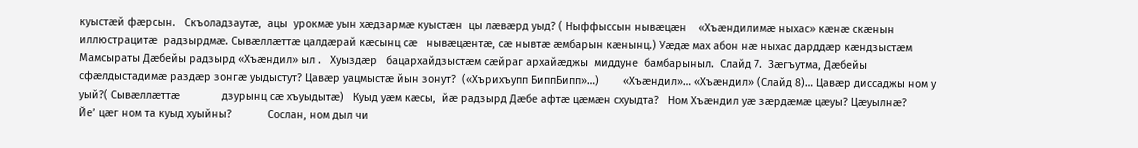куыстæй фæрсын.   Скъоладзаутӕ,  ацы  урокмӕ уын хæдзармæ куыстæн  цы лӕвӕрд уыд? ( Ныффыссын нывæцæн    «Хъӕндилимӕ ныхас» кӕнӕ скӕнын иллюстрацитӕ  радзырдмӕ. Сывӕллӕттӕ цалдӕрай кӕсынц сӕ   нывӕцӕнтӕ, сӕ нывтӕ ӕмбарын кӕнынц.) Уӕдӕ мах абон нæ ныхас дарддæр кæндзыстӕм Мамсыраты Дӕбейы радзырд «Хъӕндил» ыл .   Хуыздӕр   бацархайдзыстӕм сæйраг архайæджы  миддуне  бамбарыныл.  Слайд 7.  Зæгъутма, Дæбейы сфæлдыстадимæ раздæр зонгæ уыдыстут? Цавæр уацмыстæ йын зонут?  («Хърихъупп БиппБипп»…)        «Хъæндил»… «Хъæндил» (Слайд 8)… Цавæр диссаджы ном у уый?( Сывæллæттæ              дзурынц сæ хъуыдытæ)   Куыд уӕм кӕсы,  йӕ радзырд Дӕбе афтӕ цӕмӕн схуыдта?   Ном Хъӕндил уæ зæрдæмæ цæуы? Цӕуылнӕ?          Йе’ цӕг ном та куыд хуыйны?            Сослан, ном дыл чи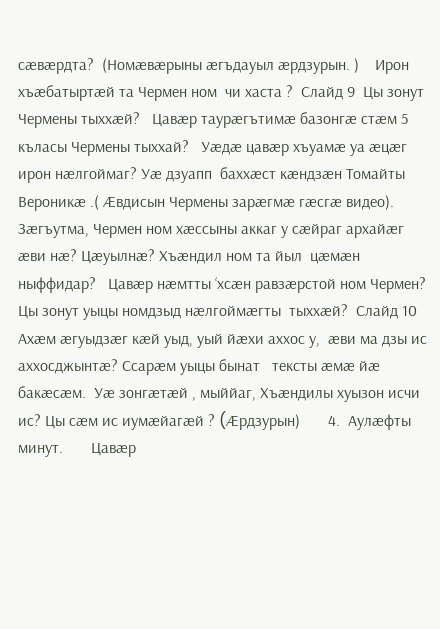сæвæрдта?  (Номæвæрыны æгъдауыл æрдзурын. )    Ирон хъӕбатыртӕй та Чермен ном  чи хаста ?  Слайд 9  Цы зонут Чермены тыххӕй?   Цавӕр таурӕгътимӕ базонгӕ стӕм 5 къласы Чермены тыххай?   Уæдæ цавæр хъуамæ уа æцæг ирон нæлгоймаг? Уӕ дзуапп  баххӕст кӕндзӕн Томайты Вероникӕ .( Æвдисын Чермены зарæгмæ гæсгæ видео).   Зӕгъутма, Чермен ном хӕссыны аккаг у сӕйраг архайӕг ӕви нӕ? Цæуылнæ? Хъӕндил ном та йыл  цӕмӕн ныффидар?   Цавæр нæмтты ‘хсæн равзæрстой ном Чермен? Цы зонут уыцы номдзыд нæлгоймæгты  тыххæй?  Слайд 10  Ахæм ӕгуыдзӕг кӕй уыд, уый йӕхи аххос у,  ӕви ма дзы ис аххосджынтӕ? Ссарӕм уыцы бынат   тексты ӕмӕ йӕ бакӕсӕм.  Уæ зонгæтæй , мыййаг, Хъæндилы хуызон исчи ис? Цы сæм ис иумæйагæй ? (Æрдзурын)       4.  Аулæфты минут.       Цавæр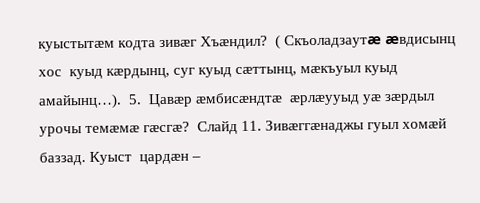куыстытæм кодта зивæг Хъæндил?  ( Скъоладзаутæ æвдисынц хос  куыд кæрдынц, суг куыд сæттынц, мæкъуыл куыд амайынц…).  5.  Цавӕр ӕмбисӕндтӕ  ӕрлӕууыд уӕ зӕрдыл урочы темæмæ гæсгæ?  Слайд 11. Зивӕггӕнаджы гуыл хомӕй баззад. Куыст  цардӕн –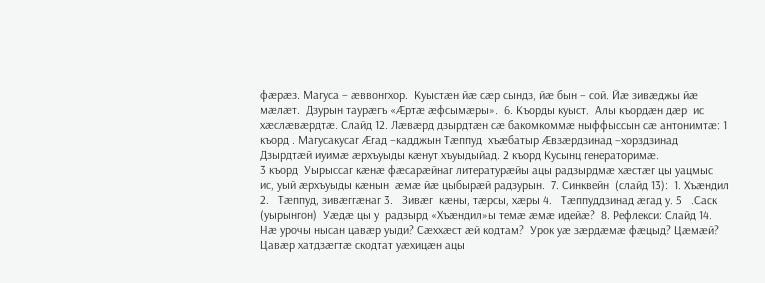фӕрӕз. Магуса – ӕввонгхор.  Куыстӕн йӕ сӕр сындз, йӕ бын – сой. Йӕ зивӕджы йӕ мӕлӕт.  Дзурын таурæгъ «Æртæ æфсымæры».  6. Къорды куыст.  Алы къордӕн дӕр  ис  хӕслӕвӕрдтӕ. Слайд 12. Лæвæрд дзырдтæн сæ бакомкоммæ ныффыссын сæ антонимтæ: 1 къорд . Магусакусаг Æгад –кадджын Тæппуд  хъæбатыр Æвзæрдзинад –хорздзинад Дзырдтæй иуимæ æрхъуыды кæнут хъуыдыйад. 2 къорд Кусынц генераторимӕ.                                                                      3 къорд  Уырыссаг кæнæ фæсарæйнаг литературæйы ацы радзырдмæ хæстæг цы уацмыс ис, уый æрхъуыды кæнын  æмæ йæ цыбырæй радзурын.  7. Синквейн  (слайд 13):  1. Хъæндил 2.   Тæппуд, зивæггæнаг 3.   Зивæг  кæны, тæрсы, хæры 4.   Тæппуддзинад æгад у. 5   .Саск (уырынгон)  Уæдæ цы у  радзырд «Хъæндил»ы темæ æмæ идейæ?  8. Рефлекси: Слайд 14.  Нæ урочы нысан цавæр уыди? Сæххæст æй кодтам?  Урок уæ зæрдæмæ фæцыд? Цæмæй?  Цавæр хатдзæгтæ скодтат уæхицæн ацы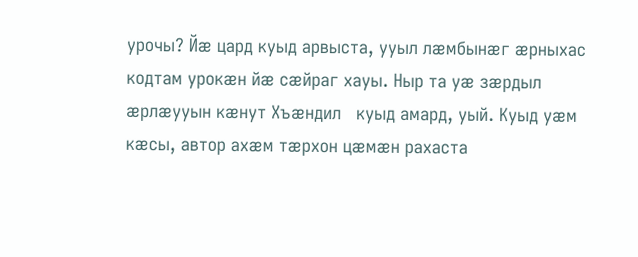урочы? Йӕ цард куыд арвыста, ууыл лӕмбынӕг ӕрныхас кодтам урокӕн йӕ сӕйраг хауы. Ныр та уӕ зӕрдыл  ӕрлӕууын кӕнут Хъӕндил   куыд амард, уый. Куыд уӕм кӕсы, автор ахӕм тӕрхон цӕмӕн рахаста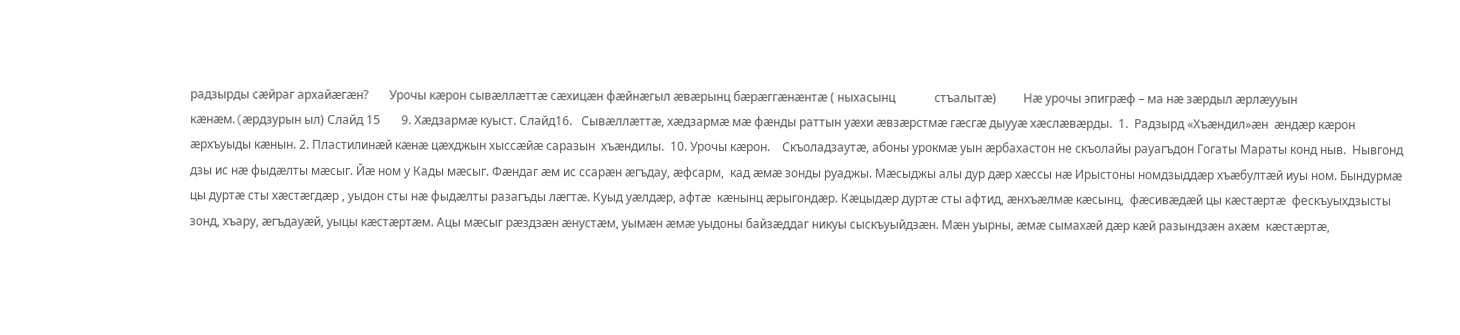радзырды сӕйраг архайӕгӕн?       Урочы кӕрон сывӕллӕттӕ сӕхицӕн фӕйнӕгыл ӕвӕрынц бӕрӕггӕнӕнтӕ ( ныхасынц             стъалытæ)         Нæ урочы эпигрæф – ма нæ зæрдыл æрлæууын кæнæм.(æрдзурын ыл) Слайд 15       9. Хӕдзармӕ куыст. Слайд16.   Сывӕллӕттӕ, хӕдзармӕ мӕ фӕнды раттын уӕхи ӕвзӕрстмӕ гӕсгӕ дыууӕ хӕслӕвӕрды.  1.  Радзырд «Хъæндил»æн  æндæр кæрон æрхъуыды кæнын. 2. Пластилинæй кæнæ цæхджын хыссæйæ саразын  хъæндилы.  10. Урочы кӕрон.    Скъоладзаутӕ, абоны урокмӕ уын ӕрбахастон не скъолайы рауагъдон Гогаты Мараты конд ныв.  Нывгонд дзы ис нӕ фыдӕлты мӕсыг. Йӕ ном у Кады мӕсыг. Фӕндаг ӕм ис ссарӕн ӕгъдау, ӕфсарм,  кад ӕмӕ зонды руаджы. Мӕсыджы алы дур дӕр хӕссы нӕ Ирыстоны номдзыддӕр хъӕбултӕй иуы ном. Бындурмӕ цы дуртӕ сты хӕстӕгдӕр , уыдон сты нӕ фыдӕлты разагъды лӕгтӕ. Куыд уӕлдӕр, афтӕ  кӕнынц ӕрыгондӕр. Кӕцыдӕр дуртӕ сты афтид, ӕнхъӕлмӕ кӕсынц,  фӕсивӕдӕй цы кӕстӕртӕ  фескъуыхдзысты зонд, хъару, ӕгъдауӕй, уыцы кӕстӕртӕм. Ацы мӕсыг рӕздзӕн ӕнустӕм, уымӕн ӕмӕ уыдоны байзӕддаг никуы сыскъуыйдзӕн. Мӕн уырны, ӕмӕ сымахӕй дӕр кæй разындзæн ахæм  кæстæртæ,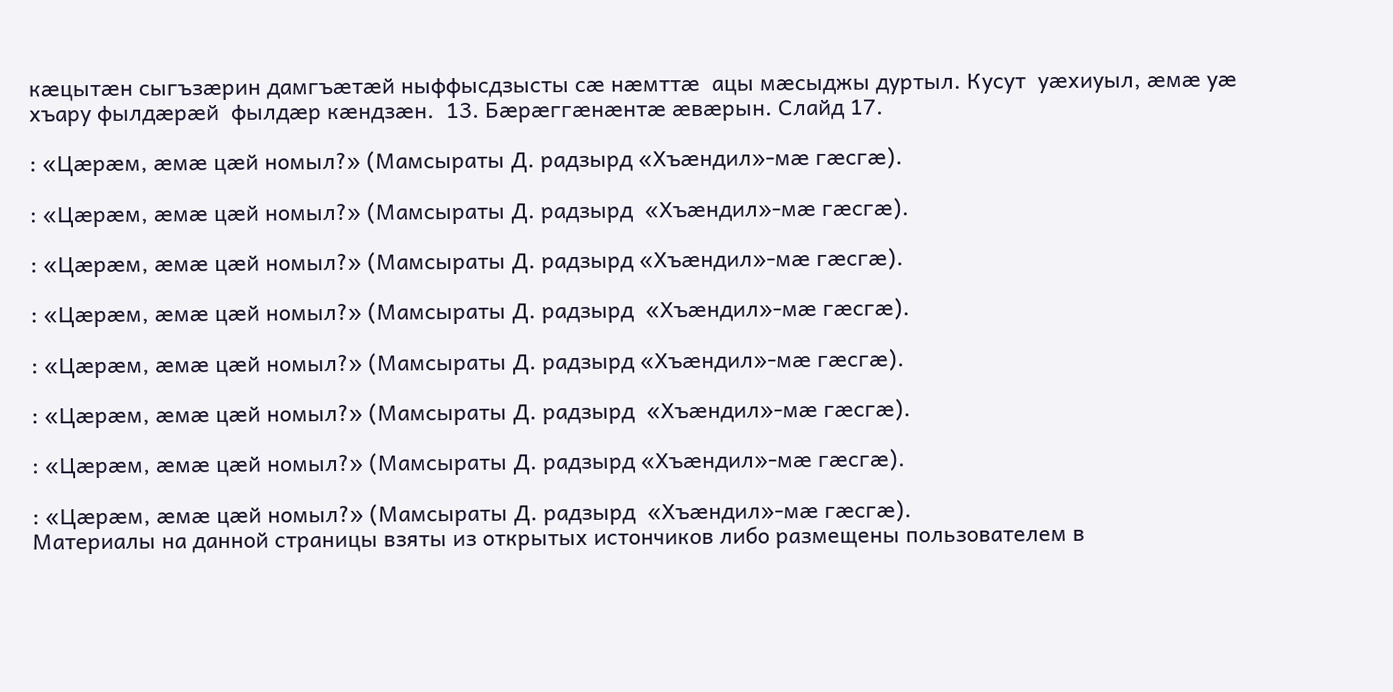кæцытæн сыгъзæрин дамгъæтæй ныффысдзысты сæ нæмттæ  ацы мæсыджы дуртыл. Кусут  уæхиуыл, æмæ уæ хъару фылдæрæй  фылдæр кæндзæн.  13. Бæрæггæнæнтæ æвæрын. Слайд 17.

: «Цæрæм, æмæ цæй номыл?» (Мамсыраты Д. радзырд «Хъӕндил»-мæ гæсгæ).

: «Цæрæм, æмæ цæй номыл?» (Мамсыраты Д. радзырд  «Хъӕндил»-мæ гæсгæ).

: «Цæрæм, æмæ цæй номыл?» (Мамсыраты Д. радзырд «Хъӕндил»-мæ гæсгæ).

: «Цæрæм, æмæ цæй номыл?» (Мамсыраты Д. радзырд  «Хъӕндил»-мæ гæсгæ).

: «Цæрæм, æмæ цæй номыл?» (Мамсыраты Д. радзырд «Хъӕндил»-мæ гæсгæ).

: «Цæрæм, æмæ цæй номыл?» (Мамсыраты Д. радзырд  «Хъӕндил»-мæ гæсгæ).

: «Цæрæм, æмæ цæй номыл?» (Мамсыраты Д. радзырд «Хъӕндил»-мæ гæсгæ).

: «Цæрæм, æмæ цæй номыл?» (Мамсыраты Д. радзырд  «Хъӕндил»-мæ гæсгæ).
Материалы на данной страницы взяты из открытых истончиков либо размещены пользователем в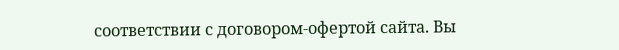соответствии с договором-офертой сайта. Вы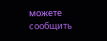можете сообщить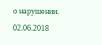о нарушении.
02.06.2018